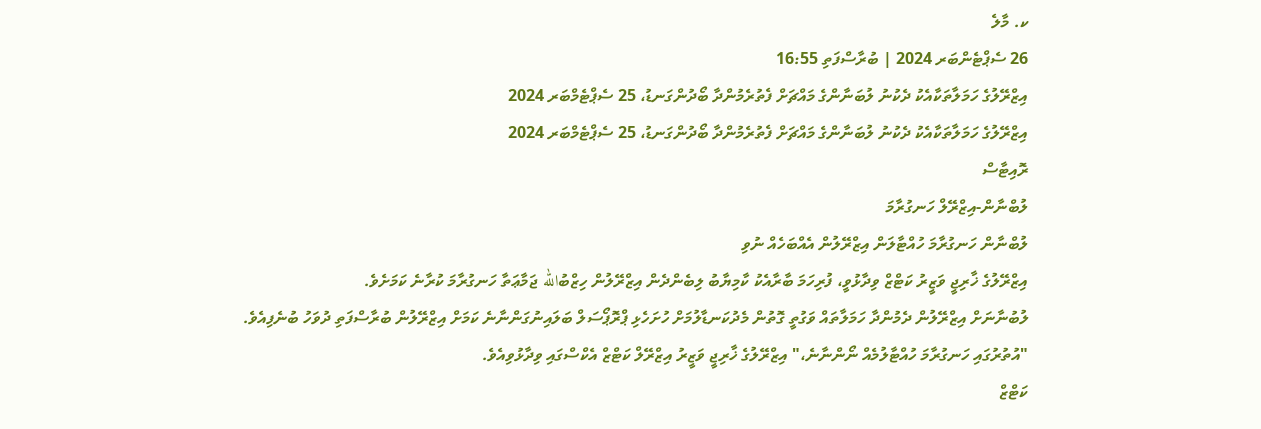ކ. މާލެ
26 ސެޕްޓެންބަރ 2024 | ބުރާސްފަތި 16:55
އިޒްރޭލުގެ ހަމަލާތަކާއެކު ދެކުނު ލުބަނާންގެ މައްޗަށް ފެތުރެމުންދާ ބޯދުންގަނޑު، 25 ސެޕްޓެމްބަރ 2024
އިޒްރޭލުގެ ހަމަލާތަކާއެކު ދެކުނު ލުބަނާންގެ މައްޗަށް ފެތުރެމުންދާ ބޯދުންގަނޑު، 25 ސެޕްޓެމްބަރ 2024
ރޮއިޓާސް
ލުބްނާން-އިޒްރޭލް ހަނގުރާމަ
ލުބްނާން ހަނގުރާމަ ހުއްޓާލަން އިޒްރޭލުން އެއްބަހެއް ނުވި
އިޒްރޭލުގެ ޚާރިޖީ ވަޒީރު ކަޓްޒް ވިދާޅުވީ، ފުރިހަމަ ބާރާއެކު ކާމިޔާބު ލިބެންދެން އިޒްރޭލުން ހިޒްބުالله ޖަމާޢަތާ ހަނގުރާމަ ކުރާނެ ކަމަށެވެ.
ލުބުނާނަށް އިޒްރޭލުން ދެމުންދާ ހަމަލާތައް ވަގުތީ ގޮތުން މެދުކަނޑާލުމަށް ހުށަހެޅި ޕްރޮޕޯސަލް ބަލައިނުގަންނާނެ ކަމަށް އިޒްރޭލުން ބުރާސްފަތި ދުވަހު ބުނެފިއެވެ.
"އުތުރުގައި ހަނގުރާމަ ހުއްޓާލުމެއް ނޯންނާނެ،" އިޒްރޭލުގެ ޚާރިޖީ ވަޒީރު އިޒްރޭލް ކަޓްޒް އެކްސްގައި ވިދާޅުވިއެވެ.
ކަޓްޒް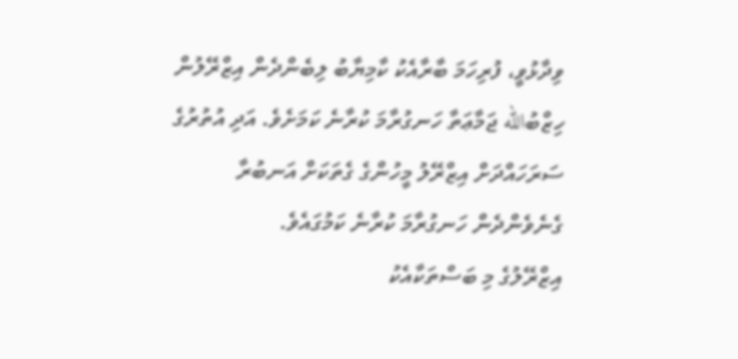ވިދާޅުވީ، ފުރިހަމަ ބާރާއެކު ކާމިޔާބު ލިބެންދެން އިޒްރޭލުން ހިޒްބުالله ޖަމާޢަތާ ހަނގުރާމަ ކުރާނެ ކަމަށެވެ. އަދި އުތުރުގެ ސަރަހައްދަށް އިޒްރޭލު މީހުންގެ ގެތަކަށް އަނބުރާ ގެނެވެންދެން ހަނގުރާމަ ކުރާނެ ކަމުގައެވެ.
އިޒްރޭލުގެ މި ބަސްތަކާއެކު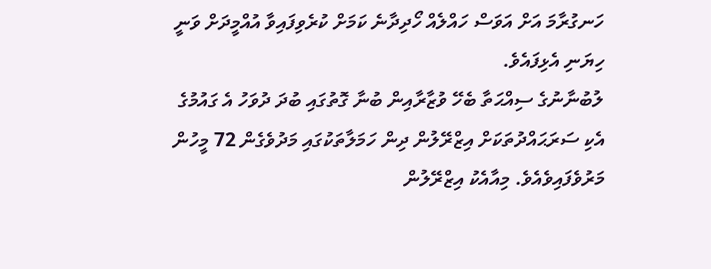ހަނގުރާމަ އަށް އަވަސް ހައްލެއް ހޯދިދާނެ ކަމަށް ކުރެވިފައިވާ އުއްމީދަށް ވަނީ ހިޔަނި އެޅިފައެވެ.
ލުބުނާނުގެ ސިއްޙަތާ ބެހޭ ވުޒާރާއިން ބުނާ ގޮތުގައި ބުދަ ދުވަހު އެ ގައުމުގެ އެކި ސަރަޙައްދުތަކަށް އިޒްރޭލުން ދިން ހަމަލާތަކުގައި މަދުވެގެން 72 މީހުން މަރުވެފައިވެއެވެ. މިއާއެކު އިޒްރޭލުން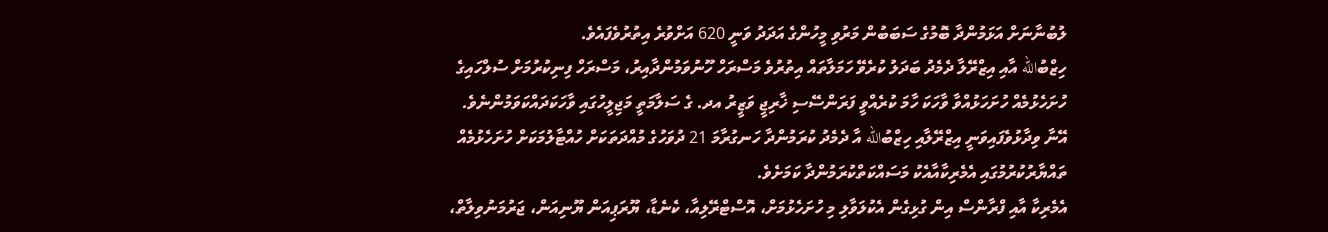ލުބުނާނަށް އަޅަމުންދާ ބޮމުގެ ސަބަބުން މަރުވި މީހުންގެ އަދަދު ވަނީ 620 އަށްވުރެ އިތުރުވެފައެވެ.
ހިޒްބުالله އާއި އިޒްރޭލާ ދެމެދު ބަދަލު ކުރެވޭ ހަމަލާތައް އިތުރުވެ މަސްރަހް ހޫނުވަމުންދާއިރު، މަސްރަހް ފިނިކުރުމަށް ސުލްހައިގެ ހުށަހެޅުމެއް ހުށަހަޅުއްވާ ވާހަކަ ހާމަ ކުރެއްވީ ފަރަންސޭސި ޚާރިޖީ ވަޒީރު އދ. ގެ ސަލާމަތީ މަޖިލީހުގައި ވާހަކަދައްކަވަމުންނެވެ.
އޭނާ ވިދާޅުވެފައިވަނީ އިޒްރޭލާއި ހިޒްބުالله އާ ދެމެދު ކުރަމުންދާ ހަނގުރާމަ 21 ދުވަހުގެ މުއްދަތަކަށް ހުއްޓާލުމަކަށް ހުށަހެޅުމެއް ތައްޔާރުކުރުމުގައި އެމެރިކާއާއެކު މަސައްކަތްކުރަމުންދާ ކަމަށެވެ.
އެމެރިކާ އާއި ފްރާންސް އިން ގުޅިގެން އެކުލަވާލި މި ހުށަހެޅުމަށް، އޮސްޓްރޭލިއާ، ކެނެޑާ، ޔޫރަޕިއަން ޔޫނިއަން، ޖަރުމަނުވިލާތް،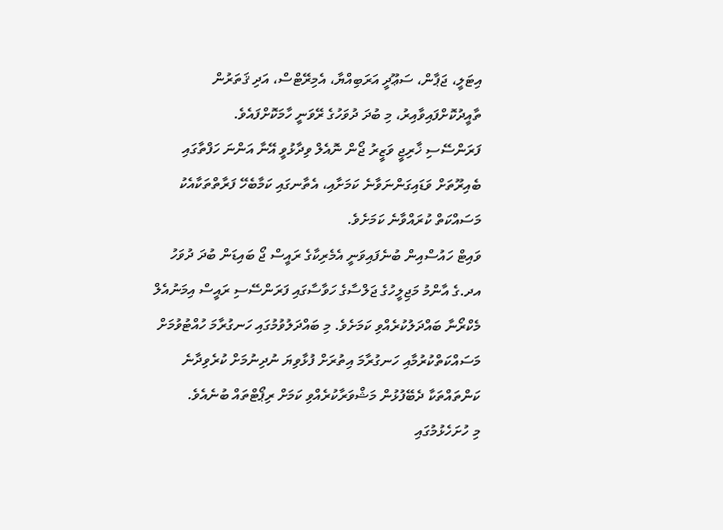އިޓަލީ، ޖަޕާން، ސަޢޫދީ އަރަބިއްޔާ، އެމިރޭޓްސް، އަދި ޤަތަރުން ތާއީދުކޮށްފައިވާއިރު، މި ބުދަ ދުވަހުގެ ރޭވަނީ ހާމަކޮށްފައެވެ.
ފަރަންސޭސި ޚާރިޖީ ވަޒީރު ޖޯން ނޮއެލް ވިދާޅުވީ އޭނާ އަންނަ ހަފްތާގައި ބެއިރޫތަށް ވަޑައިގަންނަވާނެ ކަމަށާއި، އެތާނގައި ކަމާބެހޭ ފަރާތްތަކާއެކު މަސައްކަތް ކުރައްވާނެ ކަމަށެވެ.
ވައިޓް ހައުސްއިން ބުނެފައިވަނީ އެމެރިކާގެ ރައީސް ޖޯ ބައިޑަން ބުދަ ދުވަހު އދ.ގެ އާންމު މަޖިލީހުގެ ޖަލްސާގެ ހަވާސާގައި ފަރަންސޭސި ރައީސް އިމަނުއެލް މެކްރޯނާ ބައްދަލުކުރެއްވި ކަމަށެވެ. މި ބައްދަލުވުމުގައި ހަނގުރާމަ ހުއްޓުވުމަށް މަސައްކަތްކުރުމާއި ހަނގުރާމަ އިތުރަށް ފުޅާވިޔަ ނުދިނުމަށް ކުރެވިދާނެ ކަންތައްތަކާ ދެބޭފުޅުން މަޝްވަރާކުރެއްވި ކަމަށް ރިޕޯޓްތައް ބުނެއެވެ.
މި ހުށަހެޅުމުގައި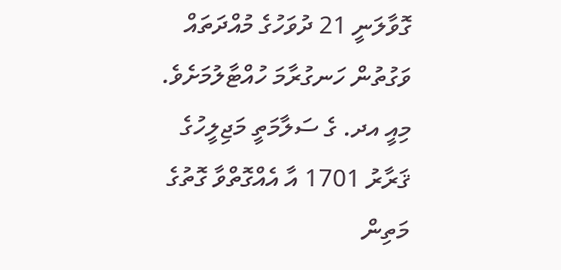ގޮވާލަނީ 21 ދުވަހުގެ މުއްދަތައް ވަގުތުން ހަނގުރާމަ ހުއްޓާލުމަށެވެ. މިއީ އދ. ގެ ސަލާމަތީ މަޖިލީހުގެ ޤަރާރު 1701 އާ އެއްގޮތްވާ ގޮތުގެ މަތިން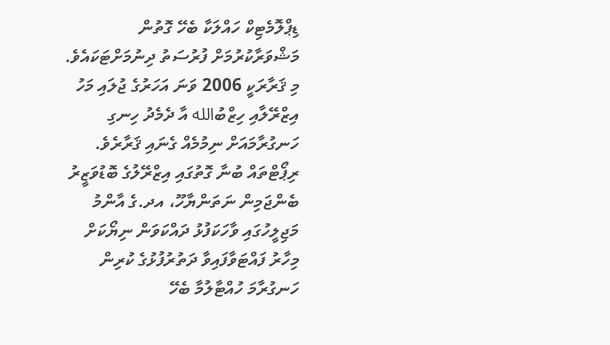ޑިޕްލޮމެޓިކް ހައްލަކާ ބެހޭ ގޮތުން މަޝްވަރާކުރުމަށް ފުރުސަތު ދިނުމަށްޓަކައެވެ. މި ޤަރާރަކީ 2006 ވަނަ އަހަރުގެ ޖުލައި މަހު އިޒްރޭލާއި ހިޒްބުالله އާ ދެމެދު ހިނގި ހަނގުރާމައަށް ނިމުމެއް ގެނައި ޤަރާރެވެ.
ރިޕޯޓްތައް ބުނާ ގޮތުގައި އިޒްރޭލުގެ ބޮޑުވަޒީރު ބެންޖަމިން ނަތަންޔާހޫ، އދ.ގެ އާންމު މަޖިލީހުގައި ވާހަކަފުޅު ދައްކަވަން ނިޔޯކަށް މިހާރު ފައްޓަވާފައިވާ ދަތުރުފުޅުގެ ކުރިން ހަނގުރާމަ ހުއްޓާލުމާ ބެހޭ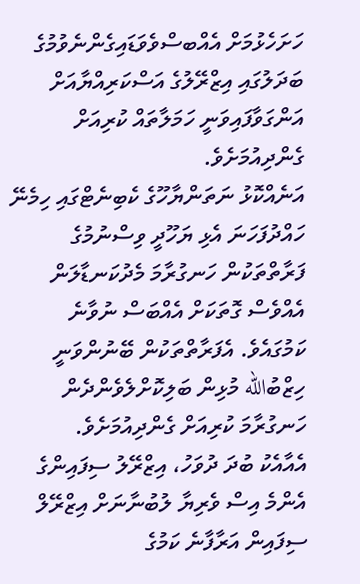ހަށަހެޅުމަށް އެއްބސްވެވަޑައިގެންނެވުމުގެ ބަދަލުގައި އިޒްރޭލުގެ އަސްކަރިއްޔާއަށް އަންގަވާފައިވަނީ ހަމަލާތައް ކުރިއަށް ގެންދިއުމަށެވެ.
އަނެއްކޮޅު ނަތަންޔާހޫގެ ކެބިނެޓްގައި ހިމެނޭ ހައްދުފަހަނަ އެޅި ޔަހޫދީ ވިސްނުމުގެ ފަރާތްތަކުން ހަނގުރާމަ މެދުކަނޑާލަން އެއްވެސް ގޮތަކަށް އެއްބަސް ނުވާނެ ކަމުގައެވެ. އެފަރާތްތަކުން ބޭނުންވަނީ ހިޒްބުالله މުޅިން ބަލިކޮށްލެވެންދެން ހަނގުރާމަ ކުރިއަށް ގެންދިއުމަށެވެ.
އެއާއެކު ބުދަ ދުވަހު، އިޒްރޭލު ސިފައިންގެ އެންމެ އިސް ވެރިޔާ ލުބުނާނަށް އިޒްރޭލް ސިފައިން އަރާފާނެ ކަމުގެ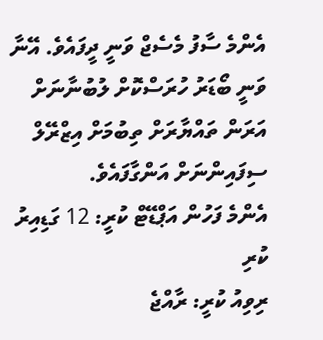އެންމެ ސާފު މެސެޖް ވަނީ ދީފައެވެ. އޭނާ ވަނީ ބޯޑަރު ހުރަސްކޮށް ލުބުނާނަށް އަރަން ތައްޔާރަށް ތިބުމަށް އިޒްރޭލް ސިފައިންނަށް އަންގާފައެވެ.
އެންމެ ފަހުން އަޕްޑޭޓް ކުރީ: 12 ގަޑިއިރު ކުރި
ރިވިއު ކުރީ: ރާއްޖެ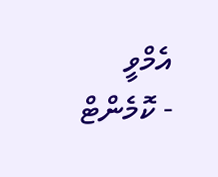އެމްވީ
- ކޮމެންޓް